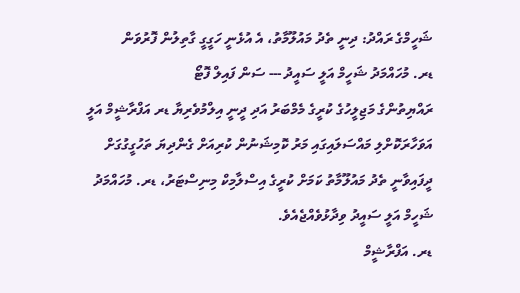ޝަހީމްގެ ރައްދު: ދިނީ ތެދު މައުލޫމާތު، އެ އުޅެނީ ހަގީގީ ގާތިލުން ފޮރުވަން
ޑރ. މުހައްމަދު ޝަހީމް އަލީ ސައީދު --- ސަން ފައިލް ފޮޓޯ
ރައްޔިތުންގެ މަޖިލީހުގެ ކުރީގެ މެމްބަރު އަދި ދީނީ އިލްމުވެރިޔާ ޑރ އަފްރާޝީމް އަލީ އަވަހާރަކޮށްލި މައްސަލައިގައި މަރު ކޮމިޝަނުން ކުރިއަށް ގެންދިޔަ ތަހުގީގުގަށް ދީފައިވާނީ ތެދު މައުލޫމާތު ކަމަށް ކުރީގެ އިސްލާމިކް މިނިސްޓަރު، ޑރ. މުހައްމަދު ޝަހީމް އަލީ ސައީދު ވިދާޅުވެއްޖެއެވެ.
ޑރ. އަފްރާޝީމް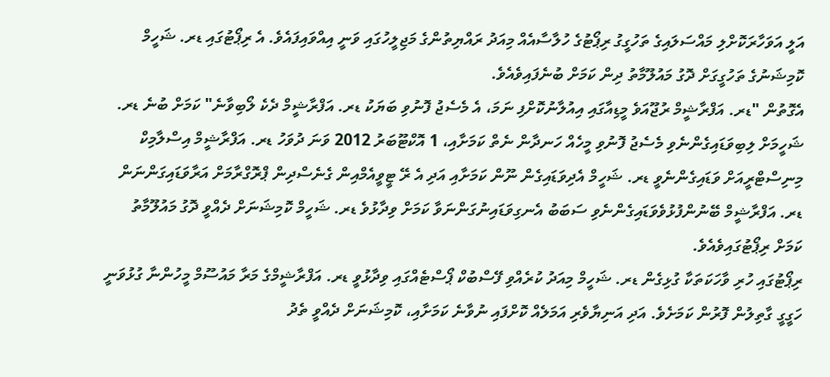އަލީ އަވަހާރަކޮށްލި މައްސަލައިގެ ތަހުގީގު ރިޕޯޓުގެ ހުލާސާއެއް މިއަދު ރައްޔިތުންގެ މަޖިލީހުގައި ވަނީ އިއްވައިފައެވެ. އެ ރިޕޯޓުގައި ޑރ. ޝަހީމް ކޮމިޝަނުގެ ތަހުގީގަށް ދޮގު މައުލޫމާތު ދިން ކަމަށް ބުނެފައިވެއެވެ.
އެގޮތުން "ޑރ. އަފްރާޝީމް ރުޖޫއަވެ މީޑިއާގައި އިއުލާނުކޮށްފި ނަމަ، އެ މެސެޖު ފޮނުވި ބަޔަކު ޑރ. އަފްރާޝީމް ދެކެ ލޯބިވާނެ" ކަމަށް ބުނެ ޑރ. ޝަހީމަށް ލިބިވަޑައިގެންނެވި މެސެޖު ފޮނުވި މީހެއް ހަނދާން ނެތް ކަމަށާއި، 1 އޮކްޓޫބަރު 2012 ވަނަ ދުވަހު ޑރ. އަފްރާޝީމް އިސްލާމިކް މިނިސްޓްރީއަށް ވަޑައިގެންނެވީ ޑރ. ޝަހީމް އެދިވަޑައިގެން ނޫން ކަމަށާއި އަދި އެ ރޭ ޓީވީއެމްއިން ގެނެސްދިން ޕްރޮގްރާމަށް އަރާވަޑައިގަންނަން ޑރ. އަފްރާޝީމް ބޭނުންފުޅުވެވަޑައިގެންނެވި ސަބަބު އެނގިވަޑައިނުގަންނަވާ ކަމަށް ވިދާޅުވެ ޑރ. ޝަހީމް ކޮމިޝަނަށް ދެއްވީ ދޮގު މައުލޫމާތު ކަމަށް ރިޕޯޓުގައިވެއެވެ.
ރިޕޯޓުގައި ހުރި ވާހަކަތަކާ ގުޅިގެން ޑރ. ޝަހީމް މިއަދު ކުރެއްވި ފޭސްބުކް ޕޯސްޓެއްގައި ވިދާޅުވީ ޑރ. އަފްރާޝީމްގެ މަރާ މައުސޫމް މީހުންނާ ގުޅުވަނީ ހަގީގީ ގާތިލުން ފޮރުން ކަމަށެވެ. އަދި އަނިޔާވެރި އަމަލެއް ކޮށްފައި ނުވާނެ ކަމަށާއި، ކޮމިޝަނަށް ދެއްވީ ތެދު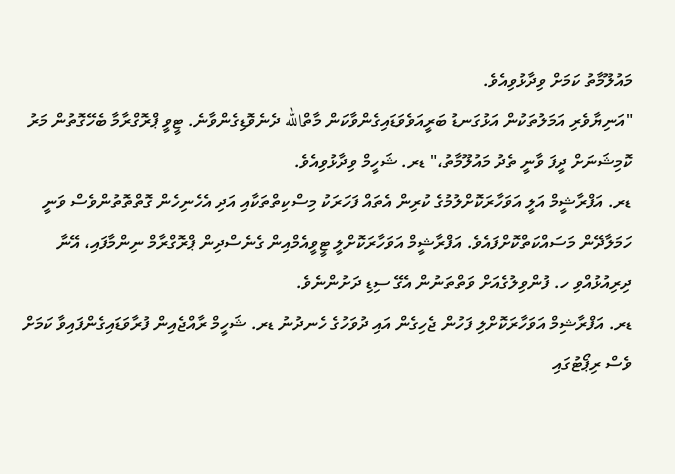މައުލޫމާތު ކަމަށް ވިދާޅުވިއެވެ.
"އަނިޔާވެރި އަމަލުތަކުން އަޅުގަނޑު ބަރީއަވެވަޑައިގެންވާކަން މާތްالله ދެނެވޮޑިގެންވާނެ. ޓީވީ ޕްރޮގްރާމާ ބެހޭގޮތުން މަރު ކޮމިޝަނަށް ދީފަ ވާނީ ތެދު މައުލޫމާތު،" ޑރ. ޝަހީމް ވިދާޅުވިއެވެ.
ޑރ. އަފްރާޝީމް އަލީ އަވަހާރަކޮށްލުމުގެ ކުރިން އެތައް ފަހަރަކު މިސްކިތްތަކާއި އަދި އެހެނިހެން ގޮތްތޮތުންވެސް ވަނީ ހަމަލާދޭން މަސައްކަތްކޮށްފައެވެ. އަފްރާޝީމް އަވަހާރަކޮށްލީ ޓީވީއެމްއިން ގެނެސްދިން ޕްރޮގްރާމް ނިންމާފައި، އޭނާ ދިރިއުޅުއްވި ހ. ފުންވިލުގެއަށް ވަތްތަނުން އެގޭ ސިޑި ދަށުންނެވެ.
ޑރ. އަފްރާޝިމް އަވަހާރަކޮށްލި ފަހުން ޖެހިގެން އައި ދުވަހުގެ ހެނދުނު ޑރ. ޝަހީމް ރާއްޖެއިން ފުރާވަޑައިގެންފައިވާ ކަމަށް ވެސް ރިޕޯޓުގައި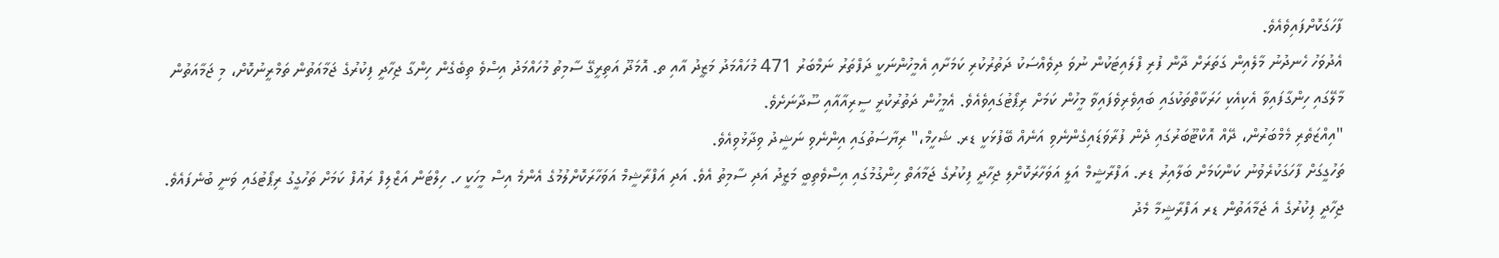ފާހަގަކޮށްފައިވެއެވެ.
އެދުވަހު ހެނދުނު މާލެއިން ގަތަރަށް ދާން ފުރި ފްލައިޓަކުން ނުވަ ދިވެއްސަކު ދަތުރުކުރި ކަމަށާއި އެމީހުންނަކީ ދަފްތަރު ނަމްބަރު 471 މުހައްމަދު މަޒީދު އާއި ތ. އޮމަދޫ އަތިރީގޭ ސާމިތު މުހައްމަދު އިސްވެ ތިބެގެން ހިންގާ ޖިހާދީ ފިކުރުގެ ޖަމާއަތުން ތަމްރީނުކޮށް، މި ޖަމާއަތުން މާލޭގައި ހިންގާފައިވާ އެކިއެކި ހަރަކާތްތަކުގައި ބައިވެރިވެފައިވާ މީހުން ކަމަށް ރިޕޯޓުގައިވެއެވެ. އެމީހުން ދަތުރުކުރީ ސީރިއާއާއި ސޫދާނަށެވެ.
"އިއްޒަތެރި މެމްބަރުން، ދޭއް އޮކްޓޫބަރުގައި ދެން ފުރާވަޑައިގެންނެވި އަނެއް ބޭފުޅަކީ ޑރ. ޝަހީމް،" ރިޔާސަތުގައި އިންނެވި ނަޝީދު ވިދާޅުވިއެވެ.
ތަހުގީގަށް ފާހަގަކުރެވުނު ކަންކަމަށް ބަލާއިރު ޑރ. އަފްރާޝީމް އަލީ އަވަހާރަކޮށްލި ޖިހާދީ ފިކުރުގެ ޖަމާއަތް ހިންގުމުގައި އިސްވެތިބީ މަޒީދު އަދި ސާމިތު އެވެ. އަދި އަފްރާޝީމް އަވަހާރަކޮށްލުމުގެ އެންމެ އިސް މީހަކީ ހ. ހިލްޓަން އަޒްލިފް ރައުފް ކަމަށް ތަހުގީގު ރިޕޯޓުގައި ވަނީ ބުނެފައެވެ.
ޖިހާދީ ފިކުރުގެ އެ ޖަމާއަތުން ޑރ އަފްރާޝީމާ މެދު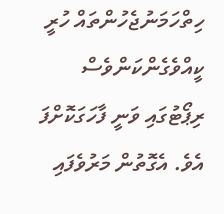ހިތްހަމަނުޖެހުންތައް ހުރީ ކީއްވެގެންކަންވެސް ރިޕޯޓުގައި ވަނީ ފާހަގަކޮށްފަ އެވެ. އެގޮތުން މަރުވެފައި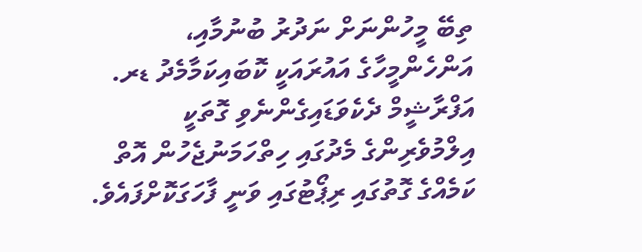ތިބޭ މީހުންނަށް ނަދުރު ބުނުމާއި، އަންހެންމީހާގެ އައުރައަކީ ކޮބައިކަމާމެދު ޑރ. އަފްރާޝީމް ދެކެވަޑައިގެންނެވި ގޮތަކީ އިލްމުވެރިންގެ މެދުގައި ހިތްހަމަނުޖެހުން އޮތް ކަމެއްގެ ގޮތުގައި ރިޕޯޓުގައި ވަނީ ފާހަގަކޮށްފައެވެ.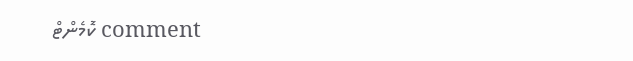comment ކޮމެންޓް